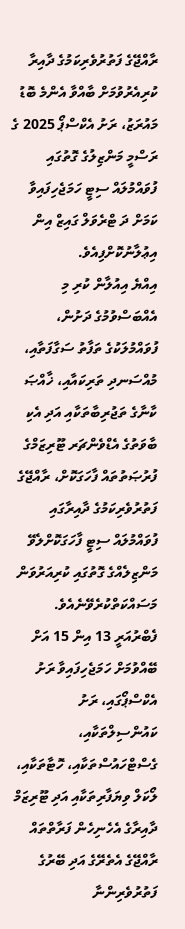ރާއްޖޭގެ ފަތުރުވެރިކަމުގެ ދާއިރާ ކުރިއެރުވުމަށް ބާއްވާ އެންމެ ބޮޑު މައުރަޒު، ރަށު އެކްސްޕޯ 2025 ގެ ރަސްމީ މަންޒިލުގެ ގޮތުގައި ފުވައްމުލައް ސިޓީ ހަމަޖެހިފައިވާ ކަމަށް ދަ ޓްރެވަލް ގައިޒް އިން އިޢުލާނުކޮށްފިއެވެ.
އިއްޔެ އިއުލާން ކުރި މި އެއްބަސްވުމުގެ ދަށުން، ފުވައްމުލަކުގެ ތަފާތު ސަގާފަތާއި، މުއްސަނދި ތަރިކައާއި، ޚާއްޞަ ކާނާގެ ތަޖުރިބާތަކާއި އަދި އެކި ބާވަތުގެ އެޑްވެންޗަރ ޓޫރިޒަމްގެ ފުރުޞަތުތައް ފާހަގަކޮށް، ރާއްޖޭގެ ފަތުރުވެރިކަމުގެ ދާއިރާގައި ފުވައްމުލައް ސިޓީ ފާހަގަކޮށްލެވޭ މަންޒިލެއްގެ ގޮތުގައި ކުރިއަރުވަން މަސައްކަތްކުރެވޭނެއެވެ.
ފެބްރުއަރީ 13 އިން 15 އަށް ބޭއްވުމަށް ހަމަޖެހިފައިވާ ރަށު އެކްސްޕޯގައި، ރަށު ކައުންސިލްތަކާއި، ގެސްޓްހައުސްތަކާއި، ހޮޓާތަކާއި، ލޯކަލް ވިޔަފާރިތަކާއި އަދި ޓޫރިޒަމް ދާއިރާގެ އެހެނިހެން ފަރާތްތައް ރާއްޖޭގެ އެތެރޭގެ އަދި ބޭރުގެ ފަތުރުވެރިންނާ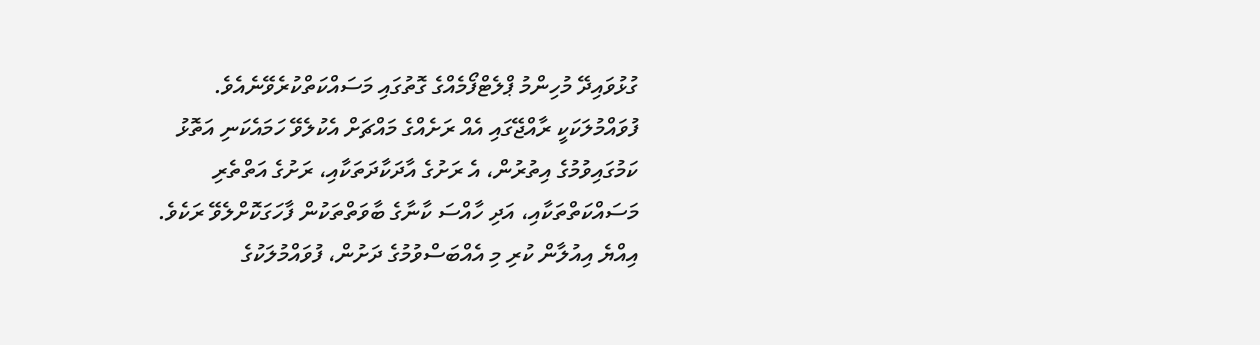ގުޅުވައިދޭ މުހިންމު ޕްލެޓްފޯމެއްގެ ގޮތުގައި މަސައްކަތްކުރެވޭނެއެވެ.
ފުވައްމުލަކަކީ ރާއްޖޭގައި އެއް ރަށެއްގެ މައްޗަށް އެކުލެވޭ ހަމައެކަނި އަތޮޅު ކަމުގައިވުމުގެ އިތުރުން، އެ ރަށުގެ އާދަކާދަތަކާއި، ރަށުގެ އަތްތެރި މަސައްކަތްތަކާއި، އަދި ހާއްސަ ކާނާގެ ބާވަތްތަކުން ފާހަގަކޮށްލެވޭ ރަކެވެ.
އިއްޔެ އިއުލާން ކުރި މި އެއްބަސްވުމުގެ ދަށުން، ފުވައްމުލަކުގެ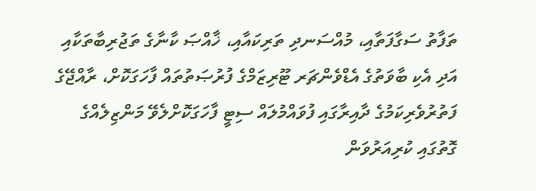ތަފާތު ސަގާފަތާއި، މުއްސަނދި ތަރިކައާއި، ޚާއްޞަ ކާނާގެ ތަޖުރިބާތަކާއި އަދި އެކި ބާވަތުގެ އެޑްވެންޗަރ ޓޫރިޒަމްގެ ފުރުޞަތުތައް ފާހަގަކޮށް، ރާއްޖޭގެ ފަތުރުވެރިކަމުގެ ދާއިރާގައި ފުވައްމުލައް ސިޓީ ފާހަގަކޮށްލެވޭ މަންޒިލެއްގެ ގޮތުގައި ކުރިއަރުވަން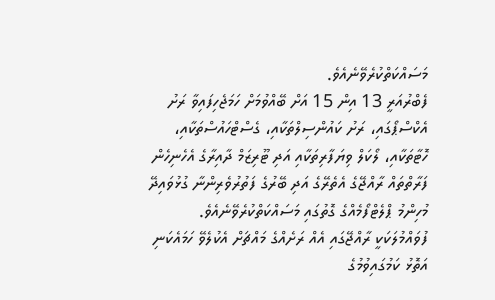މަސައްކަތްކުރެވޭނެއެވެ.
ފެބްރުއަރީ 13 އިން 15 އަށް ބޭއްވުމަށް ހަމަޖެހިފައިވާ ރަށު އެކްސްޕޯގައި، ރަށު ކައުންސިލްތަކާއި، ގެސްޓްހައުސްތަކާއި، ހޮޓާތަކާއި، ލޯކަލް ވިޔަފާރިތަކާއި އަދި ޓޫރިޒަމް ދާއިރާގެ އެހެނިހެން ފަރާތްތައް ރާއްޖޭގެ އެތެރޭގެ އަދި ބޭރުގެ ފަތުރުވެރިންނާ ގުޅުވައިދޭ މުހިންމު ޕްލެޓްފޯމެއްގެ ގޮތުގައި މަސައްކަތްކުރެވޭނެއެވެ.
ފުވައްމުލަކަކީ ރާއްޖޭގައި އެއް ރަށެއްގެ މައްޗަށް އެކުލެވޭ ހަމައެކަނި އަތޮޅު ކަމުގައިވުމުގެ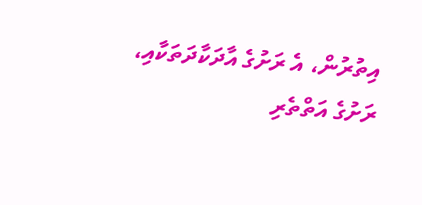އިތުރުން، އެ ރަށުގެ އާދަކާދަތަކާއި، ރަށުގެ އަތްތެރި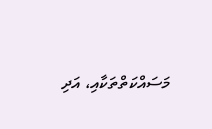މަސައްކަތްތަކާއި، އަދި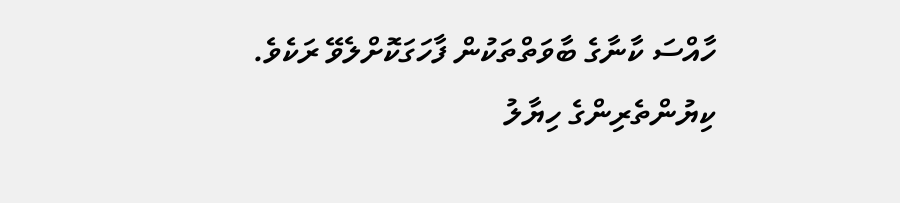ހާއްސަ ކާނާގެ ބާވަތްތަކުން ފާހަގަކޮށްލެވޭ ރަކެވެ.
ކިޔުންތެރިންގެ ހިޔާލު